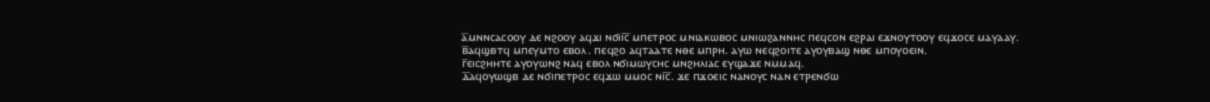ⲁ̅ⲙⲛⲛⲥⲁⲥⲟⲟⲩ ⲇⲉ ⲛϩⲟⲟⲩ ⲁϥϫⲓ ⲛϭⲓⲓ̅ⲥ̅ ⲙⲡⲉⲧⲣⲟⲥ ⲙⲛⲓⲁⲕⲱⲃⲟⲥ ⲙⲛⲓⲱϩⲁⲛⲛⲏⲥ ⲡⲉϥⲥⲟⲛ ⲉϩⲣⲁⲓ ⲉϫⲛⲟⲩⲧⲟⲟⲩ ⲉϥϫⲟⲥⲉ ⲙⲁⲩⲁⲁⲩ.
ⲃ̅ⲁϥϣⲃⲧϥ ⲙⲡⲉⲩⲙⲧⲟ ⲉⲃⲟⲗ. ⲡⲉϥϩⲟ ⲁϥⲧⲁⲁⲧⲉ ⲛⲑⲉ ⲙⲡⲣⲏ. ⲁⲩⲱ ⲛⲉϥϩⲟⲓⲧⲉ ⲁⲩⲟⲩⲃⲁϣ ⲛⲑⲉ ⲙⲡⲟⲩⲟⲉⲓⲛ.
ⲅ̅ⲉⲓⲥϩⲏⲏⲧⲉ ⲁⲩⲟⲩⲱⲛϩ ⲛⲁϥ ⲉⲃⲟⲗ ⲛϭⲓⲙⲱⲩⲥⲏⲥ ⲙⲛϩⲏⲗⲓⲁⲥ ⲉⲩϣⲁϫⲉ ⲛⲙⲙⲁϥ.
ⲇ̅ⲁϥⲟⲩⲱϣⲃ ⲇⲉ ⲛϭⲓⲡⲉⲧⲣⲟⲥ ⲉϥϫⲱ ⲙⲙⲟⲥ ⲛⲓ̅ⲥ̅. ϫⲉ ⲡϫⲟⲉⲓⲥ ⲛⲁⲛⲟⲩⲥ ⲛⲁⲛ ⲉⲧⲣⲉⲛϭⲱ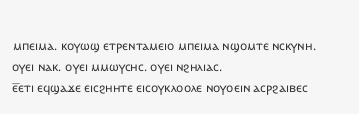ⲙⲡⲉⲓⲙⲁ. ⲕⲟⲩⲱϣ ⲉⲧⲣⲉⲛⲧⲁⲙⲉⲓⲟ ⲙⲡⲉⲓⲙⲁ ⲛϣⲟⲙⲧⲉ ⲛⲥⲕⲩⲛⲏ. ⲟⲩⲉⲓ ⲛⲁⲕ. ⲟⲩⲉⲓ ⲙⲙⲱⲩⲥⲏⲥ. ⲟⲩⲉⲓ ⲛϩⲏⲗⲓⲁⲥ.
ⲉ̅ⲉⲧⲓ ⲉϥϣⲁϫⲉ ⲉⲓⲥϩⲏⲏⲧⲉ ⲉⲓⲥⲟⲩⲕⲗⲟⲟⲗⲉ ⲛⲟⲩⲟⲉⲓⲛ ⲁⲥⲣϩⲁⲓⲃⲉⲥ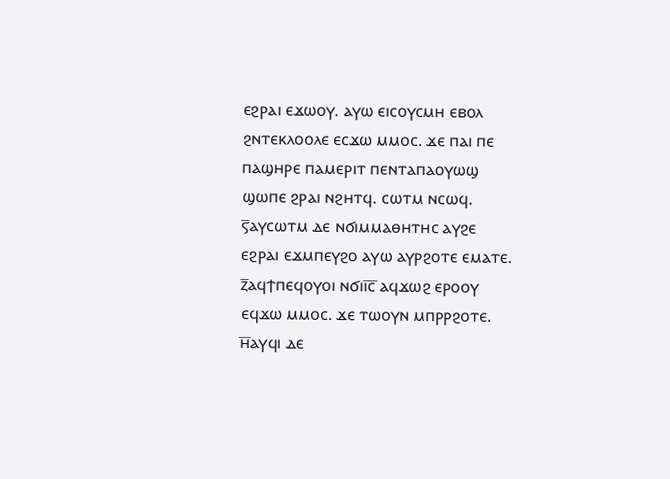ⲉϩⲣⲁⲓ ⲉϫⲱⲟⲩ. ⲁⲩⲱ ⲉⲓⲥⲟⲩⲥⲙⲏ ⲉⲃⲟⲗ ϩⲛⲧⲉⲕⲗⲟⲟⲗⲉ ⲉⲥϫⲱ ⲙⲙⲟⲥ. ϫⲉ ⲡⲁⲓ ⲡⲉ ⲡⲁϣⲏⲣⲉ ⲡⲁⲙⲉⲣⲓⲧ ⲡⲉⲛⲧⲁⲡⲁⲟⲩⲱϣ ϣⲱⲡⲉ ϩⲣⲁⲓ ⲛϩⲏⲧϥ. ⲥⲱⲧⲙ ⲛⲥⲱϥ.
ⲋ̅ⲁⲩⲥⲱⲧⲙ ⲇⲉ ⲛϭⲓⲙⲙⲁⲑⲏⲧⲏⲥ ⲁⲩϩⲉ ⲉϩⲣⲁⲓ ⲉϫⲙⲡⲉⲩϩⲟ ⲁⲩⲱ ⲁⲩⲣϩⲟⲧⲉ ⲉⲙⲁⲧⲉ.
ⲍ̅ⲁϥϯⲡⲉϥⲟⲩⲟⲓ ⲛϭⲓⲓ̅ⲥ̅ ⲁϥϫⲱϩ ⲉⲣⲟⲟⲩ ⲉϥϫⲱ ⲙⲙⲟⲥ. ϫⲉ ⲧⲱⲟⲩⲛ ⲙⲡⲣⲣϩⲟⲧⲉ.
ⲏ̅ⲁⲩϥⲓ ⲇⲉ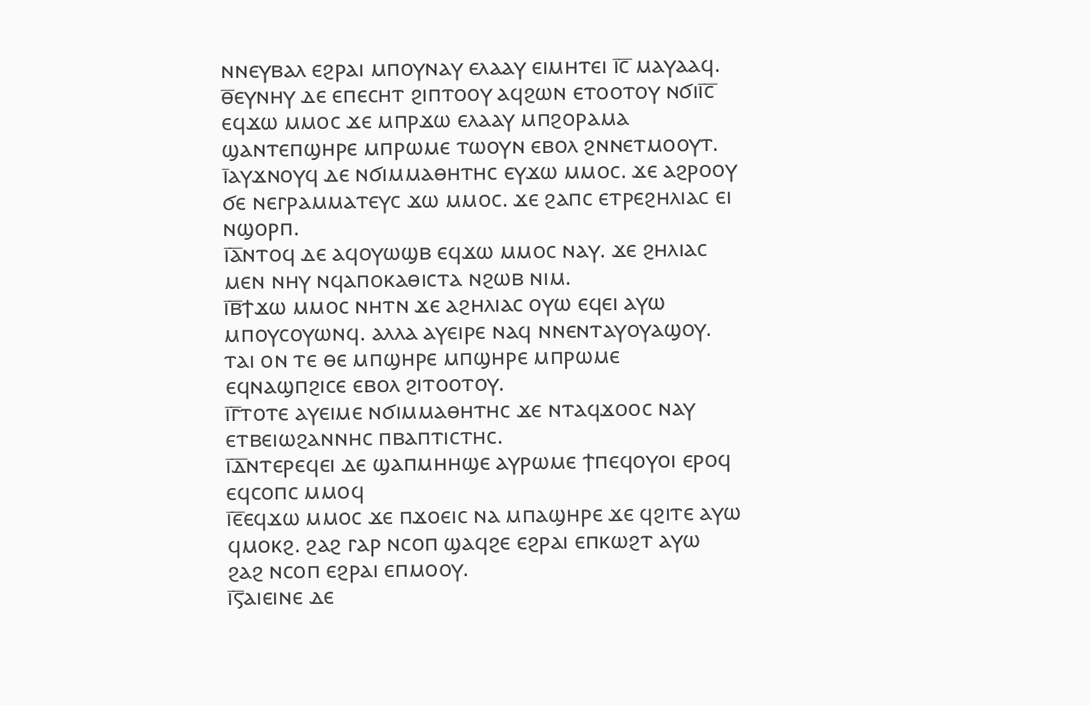ⲛⲛⲉⲩⲃⲁⲗ ⲉϩⲣⲁⲓ ⲙⲡⲟⲩⲛⲁⲩ ⲉⲗⲁⲁⲩ ⲉⲓⲙⲏⲧⲉⲓ ⲓ̅ⲥ̅ ⲙⲁⲩⲁⲁϥ.
ⲑ̅ⲉⲩⲛⲏⲩ ⲇⲉ ⲉⲡⲉⲥⲏⲧ ϩⲓⲡⲧⲟⲟⲩ ⲁϥϩⲱⲛ ⲉⲧⲟⲟⲧⲟⲩ ⲛϭⲓⲓ̅ⲥ̅ ⲉϥϫⲱ ⲙⲙⲟⲥ ϫⲉ ⲙⲡⲣϫⲱ ⲉⲗⲁⲁⲩ ⲙⲡϩⲟⲣⲁⲙⲁ ϣⲁⲛⲧⲉⲡϣⲏⲣⲉ ⲙⲡⲣⲱⲙⲉ ⲧⲱⲟⲩⲛ ⲉⲃⲟⲗ ϩⲛⲛⲉⲧⲙⲟⲟⲩⲧ.
ⲓ̅ⲁⲩϫⲛⲟⲩϥ ⲇⲉ ⲛϭⲓⲙⲙⲁⲑⲏⲧⲏⲥ ⲉⲩϫⲱ ⲙⲙⲟⲥ. ϫⲉ ⲁϩⲣⲟⲟⲩ ϭⲉ ⲛⲉⲅⲣⲁⲙⲙⲁⲧⲉⲩⲥ ϫⲱ ⲙⲙⲟⲥ. ϫⲉ ϩⲁⲡⲥ ⲉⲧⲣⲉϩⲏⲗⲓⲁⲥ ⲉⲓ ⲛϣⲟⲣⲡ.
ⲓ̅ⲁ̅ⲛⲧⲟϥ ⲇⲉ ⲁϥⲟⲩⲱϣⲃ ⲉϥϫⲱ ⲙⲙⲟⲥ ⲛⲁⲩ. ϫⲉ ϩⲏⲗⲓⲁⲥ ⲙⲉⲛ ⲛⲏⲩ ⲛϥⲁⲡⲟⲕⲁⲑⲓⲥⲧⲁ ⲛϩⲱⲃ ⲛⲓⲙ.
ⲓ̅ⲃ̅ϯϫⲱ ⲙⲙⲟⲥ ⲛⲏⲧⲛ ϫⲉ ⲁϩⲏⲗⲓⲁⲥ ⲟⲩⲱ ⲉϥⲉⲓ ⲁⲩⲱ ⲙⲡⲟⲩⲥⲟⲩⲱⲛϥ. ⲁⲗⲗⲁ ⲁⲩⲉⲓⲣⲉ ⲛⲁϥ ⲛⲛⲉⲛⲧⲁⲩⲟⲩⲁϣⲟⲩ. ⲧⲁⲓ ⲟⲛ ⲧⲉ ⲑⲉ ⲙⲡϣⲏⲣⲉ ⲙⲡϣⲏⲣⲉ ⲙⲡⲣⲱⲙⲉ ⲉϥⲛⲁϣⲡϩⲓⲥⲉ ⲉⲃⲟⲗ ϩⲓⲧⲟⲟⲧⲟⲩ.
ⲓ̅ⲅ̅ⲧⲟⲧⲉ ⲁⲩⲉⲓⲙⲉ ⲛϭⲓⲙⲙⲁⲑⲏⲧⲏⲥ ϫⲉ ⲛⲧⲁϥϫⲟⲟⲥ ⲛⲁⲩ ⲉⲧⲃⲉⲓⲱϩⲁⲛⲛⲏⲥ ⲡⲃⲁⲡⲧⲓⲥⲧⲏⲥ.
ⲓ̅ⲇ̅ⲛⲧⲉⲣⲉϥⲉⲓ ⲇⲉ ϣⲁⲡⲙⲏⲏϣⲉ ⲁⲩⲣⲱⲙⲉ ϯⲡⲉϥⲟⲩⲟⲓ ⲉⲣⲟϥ ⲉϥⲥⲟⲡⲥ ⲙⲙⲟϥ
ⲓ̅ⲉ̅ⲉϥϫⲱ ⲙⲙⲟⲥ ϫⲉ ⲡϫⲟⲉⲓⲥ ⲛⲁ ⲙⲡⲁϣⲏⲣⲉ ϫⲉ ϥϩⲓⲧⲉ ⲁⲩⲱ ϥⲙⲟⲕϩ. ϩⲁϩ ⲅⲁⲣ ⲛⲥⲟⲡ ϣⲁϥϩⲉ ⲉϩⲣⲁⲓ ⲉⲡⲕⲱϩⲧ ⲁⲩⲱ ϩⲁϩ ⲛⲥⲟⲡ ⲉϩⲣⲁⲓ ⲉⲡⲙⲟⲟⲩ.
ⲓ̅ⲋ̅ⲁⲓⲉⲓⲛⲉ ⲇⲉ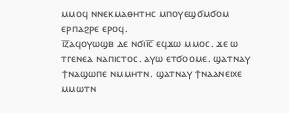ⲙⲙⲟϥ ⲛⲛⲉⲕⲙⲁⲑⲏⲧⲏⲥ ⲙⲡⲟⲩⲉϣϭⲙϭⲟⲙ ⲉⲣⲡⲁϩⲣⲉ ⲉⲣⲟϥ.
ⲓ̅ⲍ̅ⲁϥⲟⲩⲱϣⲃ ⲇⲉ ⲛϭⲓⲓ̅ⲥ̅ ⲉϥϫⲱ ⲙⲙⲟⲥ. ϫⲉ ⲱ ⲧⲅⲉⲛⲉⲁ ⲛⲁⲡⲓⲥⲧⲟⲥ. ⲁⲩⲱ ⲉⲧϭⲟⲟⲙⲉ. ϣⲁⲧⲛⲁⲩ ϯⲛⲁϣⲱⲡⲉ ⲛⲙⲙⲏⲧⲛ. ϣⲁⲧⲛⲁⲩ ϯⲛⲁⲁⲛⲉⲓⲭⲉ ⲙⲙⲱⲧⲛ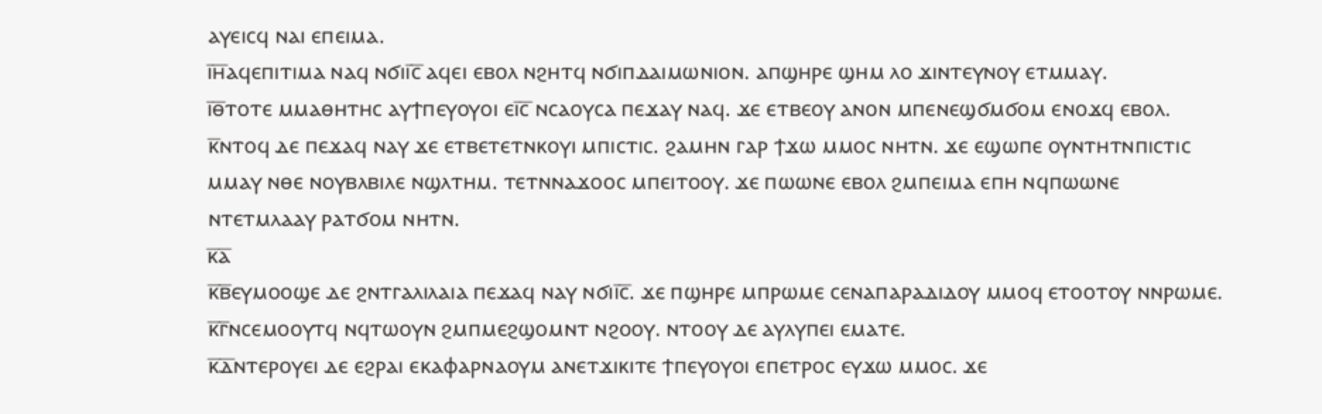ⲁⲩⲉⲓⲥϥ ⲛⲁⲓ ⲉⲡⲉⲓⲙⲁ.
ⲓ̅ⲏ̅ⲁϥⲉⲡⲓⲧⲓⲙⲁ ⲛⲁϥ ⲛϭⲓⲓ̅ⲥ̅ ⲁϥⲉⲓ ⲉⲃⲟⲗ ⲛϩⲏⲧϥ ⲛϭⲓⲡⲇⲁⲓⲙⲱⲛⲓⲟⲛ. ⲁⲡϣⲏⲣⲉ ϣⲏⲙ ⲗⲟ ϫⲓⲛⲧⲉⲩⲛⲟⲩ ⲉⲧⲙⲙⲁⲩ.
ⲓ̅ⲑ̅ⲧⲟⲧⲉ ⲙⲙⲁⲑⲏⲧⲏⲥ ⲁⲩϯⲡⲉⲩⲟⲩⲟⲓ ⲉⲓ̅ⲥ̅ ⲛⲥⲁⲟⲩⲥⲁ ⲡⲉϫⲁⲩ ⲛⲁϥ. ϫⲉ ⲉⲧⲃⲉⲟⲩ ⲁⲛⲟⲛ ⲙⲡⲉⲛⲉϣϭⲙϭⲟⲙ ⲉⲛⲟϫϥ ⲉⲃⲟⲗ.
ⲕ̅ⲛⲧⲟϥ ⲇⲉ ⲡⲉϫⲁϥ ⲛⲁⲩ ϫⲉ ⲉⲧⲃⲉⲧⲉⲧⲛⲕⲟⲩⲓ ⲙⲡⲓⲥⲧⲓⲥ. ϩⲁⲙⲏⲛ ⲅⲁⲣ ϯϫⲱ ⲙⲙⲟⲥ ⲛⲏⲧⲛ. ϫⲉ ⲉϣⲱⲡⲉ ⲟⲩⲛⲧⲏⲧⲛⲡⲓⲥⲧⲓⲥ ⲙⲙⲁⲩ ⲛⲑⲉ ⲛⲟⲩⲃⲗⲃⲓⲗⲉ ⲛϣⲗⲧⲏⲙ. ⲧⲉⲧⲛⲛⲁϫⲟⲟⲥ ⲙⲡⲉⲓⲧⲟⲟⲩ. ϫⲉ ⲡⲱⲱⲛⲉ ⲉⲃⲟⲗ ϩⲙⲡⲉⲓⲙⲁ ⲉⲡⲏ ⲛϥⲡⲱⲱⲛⲉ ⲛⲧⲉⲧⲙⲗⲁⲁⲩ ⲣⲁⲧϭⲟⲙ ⲛⲏⲧⲛ.
ⲕ̅ⲁ̅
ⲕ̅ⲃ̅ⲉⲩⲙⲟⲟϣⲉ ⲇⲉ ϩⲛⲧⲅⲁⲗⲓⲗⲁⲓⲁ ⲡⲉϫⲁϥ ⲛⲁⲩ ⲛϭⲓⲓ̅ⲥ̅. ϫⲉ ⲡϣⲏⲣⲉ ⲙⲡⲣⲱⲙⲉ ⲥⲉⲛⲁⲡⲁⲣⲁⲇⲓⲇⲟⲩ ⲙⲙⲟϥ ⲉⲧⲟⲟⲧⲟⲩ ⲛⲛⲣⲱⲙⲉ.
ⲕ̅ⲅ̅ⲛⲥⲉⲙⲟⲟⲩⲧϥ ⲛϥⲧⲱⲟⲩⲛ ϩⲙⲡⲙⲉϩϣⲟⲙⲛⲧ ⲛϩⲟⲟⲩ. ⲛⲧⲟⲟⲩ ⲇⲉ ⲁⲩⲗⲩⲡⲉⲓ ⲉⲙⲁⲧⲉ.
ⲕ̅ⲇ̅ⲛⲧⲉⲣⲟⲩⲉⲓ ⲇⲉ ⲉϩⲣⲁⲓ ⲉⲕⲁⲫⲁⲣⲛⲁⲟⲩⲙ ⲁⲛⲉⲧϫⲓⲕⲓⲧⲉ ϯⲡⲉⲩⲟⲩⲟⲓ ⲉⲡⲉⲧⲣⲟⲥ ⲉⲩϫⲱ ⲙⲙⲟⲥ. ϫⲉ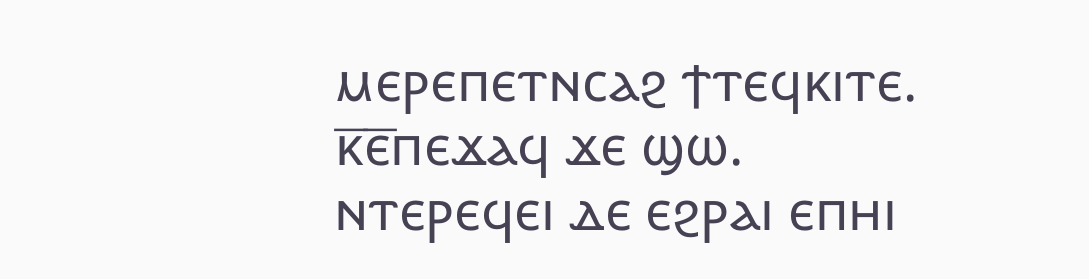ⲙⲉⲣⲉⲡⲉⲧⲛⲥⲁϩ ϯⲧⲉϥⲕⲓⲧⲉ.
ⲕ̅ⲉ̅ⲡⲉϫⲁϥ ϫⲉ ϣⲱ. ⲛⲧⲉⲣⲉϥⲉⲓ ⲇⲉ ⲉϩⲣⲁⲓ ⲉⲡⲏⲓ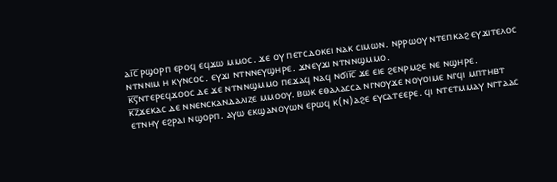ⲁⲓ̅ⲥ̅ ⲣϣⲟⲣⲡ ⲉⲣⲟϥ ⲉϥϫⲱ ⲙⲙⲟⲥ. ϫⲉ ⲟⲩ ⲡⲉⲧⲥⲇⲟⲕⲉⲓ ⲛⲁⲕ ⲥⲓⲙⲱⲛ. ⲛⲣⲣⲱⲟⲩ ⲛⲧⲉⲡⲕⲁϩ ⲉⲩϫⲓⲧⲉⲗⲟⲥ ⲛⲧⲛⲛⲓⲙ ⲏ ⲕⲩⲛⲥⲟⲥ. ⲉⲩϫⲓ ⲛⲧⲛⲛⲉⲩϣⲏⲣⲉ. ϫⲛⲉⲩϫⲓ ⲛⲧⲛⲛϣⲙⲙⲟ.
ⲕ̅ⲋ̅ⲛⲧⲉⲣⲉϥϫⲟⲟⲥ ⲇⲉ ϫⲉ ⲛⲧⲛⲛϣⲙⲙⲟ ⲡⲉϫⲁϥ ⲛⲁϥ ⲛϭⲓⲓ̅ⲥ̅ ϫⲉ ⲉⲓⲉ ϩⲉⲛⲣⲙϩⲉ ⲛⲉ ⲛϣⲏⲣⲉ.
ⲕ̅ⲍ̅ϫⲉⲕⲁⲥ ⲇⲉ ⲛⲛⲉⲛⲥⲕⲁⲛⲇⲁⲗⲓⲍⲉ ⲙⲙⲟⲟⲩ. ⲃⲱⲕ ⲉⲑⲁⲗⲁⲥⲥⲁ ⲛⲅⲛⲟⲩϫⲉ ⲛⲟⲩⲟⲓⲙⲉ ⲛⲅϥⲓ ⲙⲡⲧⲏⲃⲧ ⲉⲧⲛⲏⲩ ⲉϩⲣⲁⲓ ⲛϣⲟⲣⲡ. ⲁⲩⲱ ⲉⲕϣⲁⲛⲟⲩⲱⲛ ⲉⲣⲱϥ ⲕ(ⲛ)ⲁϩⲉ ⲉⲩⲥⲁⲧⲉⲉⲣⲉ. ϥⲓ ⲛⲧⲉⲧⲙⲙⲁⲩ ⲛⲅⲧⲁⲁⲥ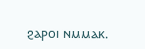ϩⲁⲣⲟⲓ ⲛⲙⲙⲁⲕ.